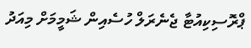ޕްރޮސިކިއުޓާ ޖެނެރަލް ހުސެއިން ޝަމީމަށް މިއަދު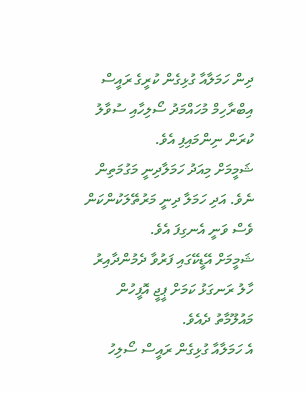ދިން ހަމަލާއާ ގުޅިގެން ކުރީގެ ރައީސް އިބްރާހިމް މުހައްމަދު ސޯލިހާއި ސުވާލު ކުރަން ނިންމައިފި އެވެ.
ޝަމީމަށް މިއަދު ހަމަލާދިނީ މަގުމަތިން ނެވެ. އަދި ހަމަލާ ދިނީ މަރުތޭލަކުންކަން ވެސް ވަނީ އެނގިފަ އެވެ.
ޝަމީމަށް އޭޑީކޭގައި ފަރުވާ ދެމުންދާއިރު ހާލު ރަނގަޅު ކަމަށް ޕީޖީ އޮފީހުން މައުލޫމާތު ދެއެވެ.
އެ ހަމަލާއާ ގުޅިގެން ރައީސް ސޯލިހު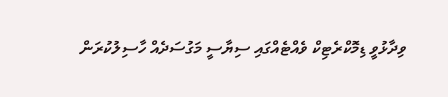ވިދާޅުވީ ޑިމޮކްރެޓިކް ވެއްޓެއްގައި ސިޔާސީ މަގުސަދެއް ހާސިލުކުރަން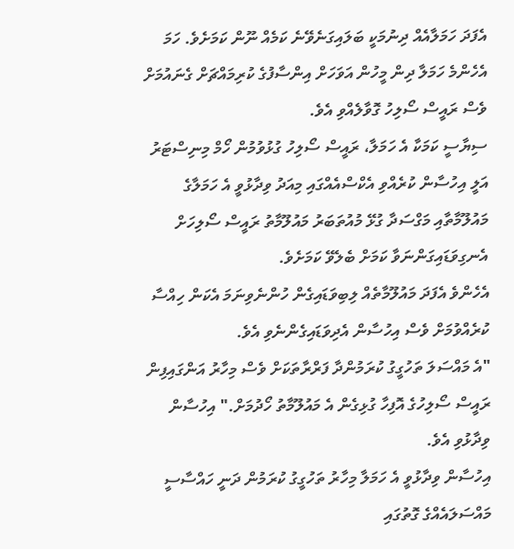އެފަދަ ހަމަލާއެއް ދިނުމަކީ ބަލައިގަނެވޭނެ ކަމެއް ނޫން ކަމަށެވެ. ހަމަ އެހެންމެ ހަމަލާ ދިން މީހުން އަވަހަށް އިންސާފުގެ ކުރިމައްޗަށް ގެނައުމަށް ވެސް ރައީސް ސޯލިހު ގޮވާލެއްވި އެވެ.
ސިޔާސީ ކަމަކާ އެ ހަމަލާ، ރައީސް ސޯލިހު ގުޅުވުމުން ހޯމް މިނިސްޓަރު އަލީ އިހުސާން ކުރެއްވި އެކްސްއެއްގައި މިއަދު ވިދާޅުވީ އެ ހަމަލާގެ މައުލޫމާތާއި މަގްސަދާ ގުޅޭ މުއުތަބަރު މައުލޫމާތު ރައީސް ސޯލިހަށް އެނގިވަޑައިގަންނަވާ ކަމަށް ބެލެވޭ ކަމަށެވެ.
އެހެންވެ އެފަދަ މައުލޫމާތެއް ލިބިވަޑައިގެން ހުންނެވިނަމަ އެކަން ހިއްސާ ކުރެއްވުމަށް ވެސް އިހުސާން އެދިވަޑައިގެންނެވި އެވެ.
"އެ މައްސަލަ ތަހުގީގު ކުރަމުންދާ ފަރްރާތަކަށް ވެސް މިހާރު އަންގައިފިން ރައީސް ސޯލިހުގެ އޮފިހާ ގުޅިގެން އެ މައުލޫމާތު ހޯދުމަށް." އިހުސާން ވިދާޅުވި އެވެ.
އިހުސާން ވިދާޅުވީ އެ ހަމަލާ މިހާރު ތަހުގީގު ކުރަމުން ދަނީ ހައްސާސީ މައްސަލައެއްގެ ގޮތުގައި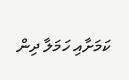ކަމަށާއި ހަމަލާ ދިން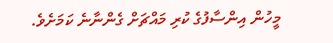މީހުން އިންސާފުގެ ކުރި މައްޗަށް ގެންނާނެ ކަމަށެވެ.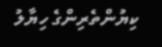ކިޔުންތެރިންގެ ހިޔާލު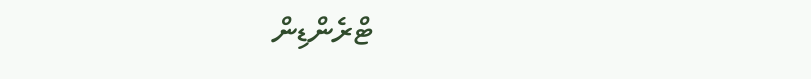ޓްރެންޑިން